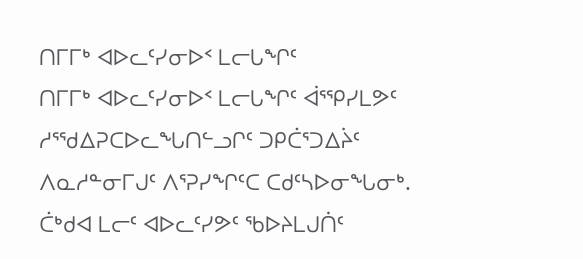ᑎᒥᒥᒃ ᐊᐅᓚᑦᓯᓂᐅᑉ ᒪᓕᒐᖏᑦ
ᑎᒥᒥᒃ ᐊᐅᓚᑦᓯᓂᐅᑉ ᒪᓕᒐᖏᑦ ᐋᕐᕿᓯᒪᕗᑦ ᓱᕐᖁᐃᕈᑕᐅᓚᖓᑎᓪᓗᒋᑦ ᑐᑭᑖᕐᑐᐃᔩᑦ ᐱᓇᓱᓐᓂᒥᒍᑦ ᐱᕐᕈᓯᖏᑦᑕ ᑕᑯᑦᓴᐅᓂᖓᓂᒃ. ᑖᒃᑯᐊ ᒪᓕᑦ ᐊᐅᓚᑦᓯᕗᑦ ᖃᐅᔨᒪᒍᑏᑦ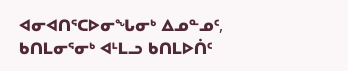ᐊᓂᐊᑎᕐᑕᐅᓂᖓᓂᒃ ᐃᓄᓐᓄᑦ, ᑲᑎᒪᓂᕐᓂᒃ ᐊᒻᒪᓗ ᑲᑎᒪᐅᑏᑦ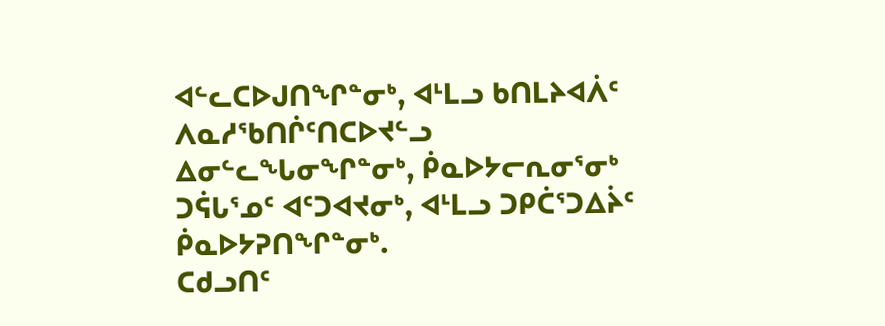ᐊᓪᓚᑕᐅᒍᑎᖏᓐᓂᒃ, ᐊᒻᒪᓗ ᑲᑎᒪᔨᐊᐲᑦ ᐱᓇᓱᖃᑎᒌᑦᑎᑕᐅᔪᓪᓗ ᐃᓂᓪᓚᖓᓂᖏᓐᓂᒃ, ᑮᓇᐅᔭᓕᕆᓂᕐᓂᒃ ᑐᕌᒐᕐᓄᑦ ᐊᑦᑐᐊᔪᓂᒃ, ᐊᒻᒪᓗ ᑐᑭᑖᕐᑐᐃᔩᑦ ᑮᓇᐅᔭᕈᑎᖏᓐᓂᒃ.
ᑕᑯᓗᑎᑦ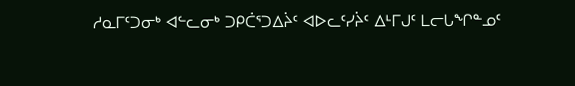ᓱᓇᒥᑦᑐᓂᒃ ᐊᓪᓚᓂᒃ ᑐᑭᑖᕐᑐᐃᔩᑦ ᐊᐅᓚᑦᓯᔩᑦ ᐃᒻᒥᒍᑦ ᒪᓕᒐᖏᓐᓄᑦ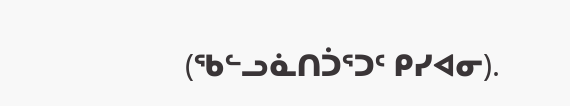(ᖃᓪᓗᓈᑎᑑᕐᑐᑦ ᑭᓯᐊᓂ).